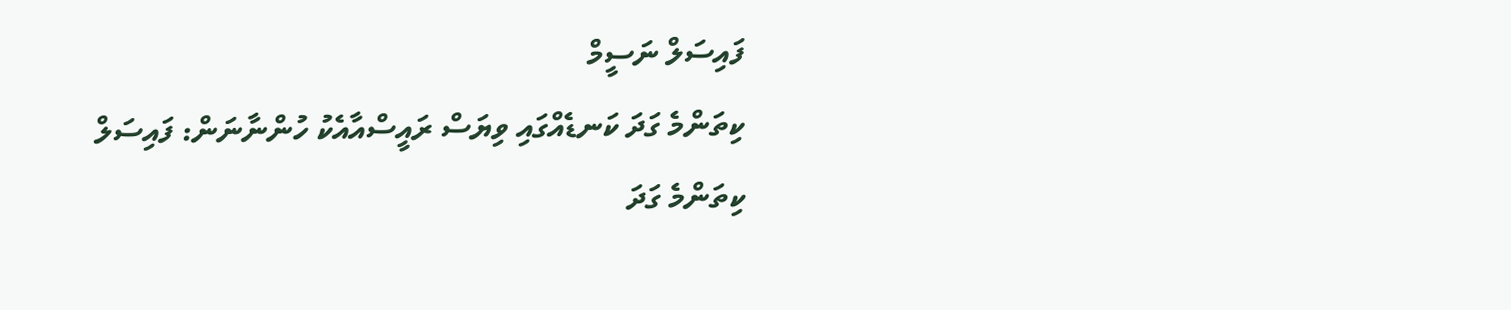ފައިސަލް ނަސީމް
ކިތަންމެ ގަދަ ކަނޑެއްގައި ވިޔަސް ރައީސްއާއެކު ހުންނާނަން: ފައިސަލް
ކިތަންމެ ގަދަ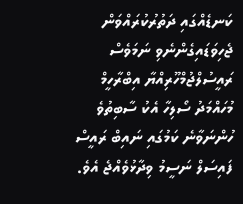ކަނޑެއްގައި ދަތުރުކުރައްވަން ޖެހިވަޑައިގެންނެވި ނަމަވެސް ރައީސުލްޖުމްހޫރިއްޔާ އިބްރާހީމް މުހައްމަދު ސޯލިހާ އެކު ސާބިތުވެ ހުންނަވާނެ ކަމުގައި ނައިބް ރައީސް ފައިސަލް ނަސީމު ވިދާޅުވެއްޖެ އެވެ.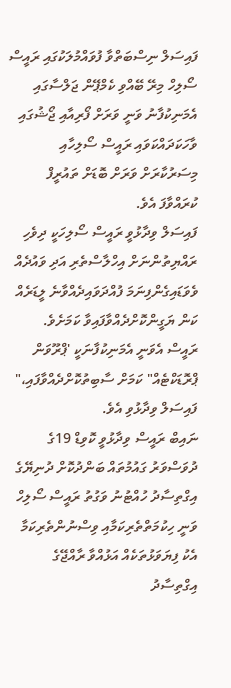ފައިސަލް ނިސްބަތްވާ ފުވައްމުލަކުގައި ރައީސް ސޯލިހް މިރޭ ބޭއްވި ކެމްޕޭން ޖަލްސާގައި އެމަނިކުފާނު ވަނީ ވަރަށް ފޯރިއާއި ޖޯޝުގައި ވާހަކަދައްކަވައި ރައީސް ސޯލިހާއި މިސަރުކާރަށް ވަރަށް ބޮޑަށް ތައުރީފް ކުރައްވާފަ އެވެ.
ފައިސަލް ވިދާޅުވީ ރައީސް ސޯލިހަކީ ދިވެހި ރައްޔިތުންނަށް އިހްލާސްތެރި އަދި ވައުދެއް ވެވަޑައިގެންފިނަމަ ފުއްދަވައިދެއްވާނެ ލީޑަރެއް ކަން ޔަގީންކޮށްދެއްވާފައިވާ ކަމަށެވެ.
ރައީސް އެވަނީ އެމަނިކުފާނަކީ 'ޕްރޫވަން ޕްރޮޑަކްޓެއް" ކަމަށް ސާބިތުކޮށްދެއްވާފައި،" ފައިސަލް ވިދާޅުވި އެވެ.
ނައިބް ރައީސް ވިދާޅުވީ ކޮވިޑް 19ގެ ދުވަސްވަރު ގައުމުތައް ބަންދުކޮށް ދުނިޔޭގެ އިގްތިސާދު ހުއްޓުނު ވަގުތު ރައީސް ސޯލިހް ވަނީ ހިކުމަތްތެރިކަމާއި ވިސްނުންތެރިކަމާ އެކު ފިޔަވަޅުތަކެއް އަޅުއްވާ ރާއްޖޭގެ އިގްތިސާދު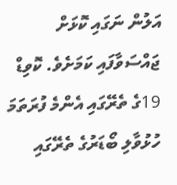އަލުން ނަގައި ކޮޅަށް ޖައްސަވާފައި ކަމަށެވެ. ކޮވިޑް 19ގެ ތެރޭގައި އެންމެ ފުރަތަމަ ހުޅުވާލި ބޯޑަރުގެ ތެރޭގައި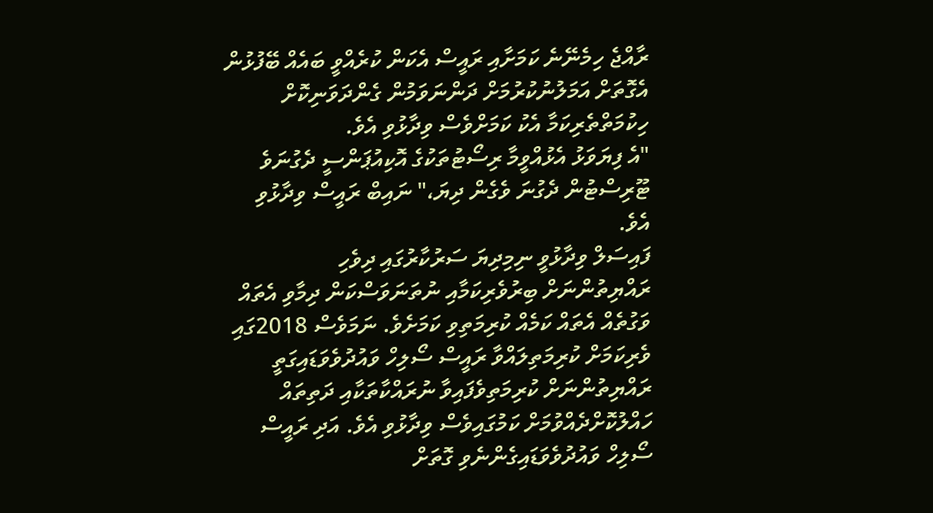ރާއްޖެ ހިމެނޭނެ ކަމަށާއި ރައީސް އެކަން ކުރެއްވީ ބައެއް ބޭފުޅުން އެގޮތަށް އަމަލުނުކުރުމަށް ދަންނަވަމުން ގެންދަވަނިކޮށް ހިކުމަތްތެރިކަމާ އެކު ކަމަށްވެސް ވިދާޅުވި އެވެ.
"އެ ފިޔަވަޅު އެޅުއްވީމާ ރިސޯޓުތަކުގެ އޮކިއުޕަންސީ ދެގުނަވެ ޓޫރިސްޓުން ދެގުނަ ވެގެން ދިޔަ،" ނައިބް ރައީސް ވިދާޅުވި އެވެ.
ފައިސަލް ވިދާޅުވީ ނިމިދިޔަ ސަރުކާރުގައި ދިވެހި ރައްޔިތުންނަށް ބިރުވެރިކަމާއި ނުތަނަވަސްކަން ދިމާވި އެތައް ވަގުތެއް އެތައް ކަމެއް ކުރިމަތިވި ކަމަށެވެ. ނަމަވެސް 2018ގައި ވެރިކަމަށް ކުރިމަތިލައްވާ ރައީސް ސޯލިހް ވައުދުވެވަޑައިގަތީ ރައްޔިތުންނަށް ކުރިމަތިވެފައިވާ ނުރައްކާތަކާއި ދަތިތައް ހައްލުކޮށްދެއްވުމަށް ކަމުގައިވެސް ވިދާޅުވި އެވެ. އަދި ރައީސް ސޯލިހް ވައުދުވެވަޑައިގެންނެވި ގޮތަށް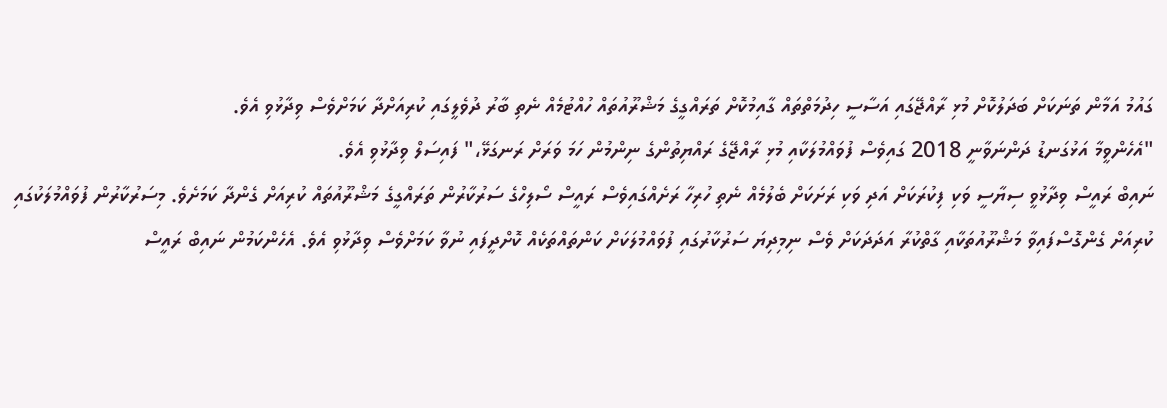ގައުމު އަމާން ތަނަކަށް ބަދަލުކޮށް މުޅި ރާއްޖޭގައި އަސާސީ ހިދުމަތްތައް ގާއިމުކޮށް ތަރައްގީގެ މަޝްރޫއުތައް ހުއްޓުމެއް ނެތި ބާރު ދުވެލީގައި ކުރިއަށްދާ ކަމަށްވެސް ވިދާޅުވި އެވެ.
"އެހެންވީމާ އަޅުގަނޑު ދަންނަވާނީ 2018 ގައިވެސް ފުވައްމުލަކާއި މުޅި ރާއްޖޭގެ ރައްޔިތުންގެ ނިންމުން ހަމަ ވަރަށް ރަނގަޅޭ،" ފައިސަލް ވިދާޅުވި އެވެ.
ނައިބް ރައީސް ވިދާޅުވީ ސިޔާސީ ވަކި ފިކުރަކަށް އަދި ވަކި ރަށަކަށް ބެލުމެއް ނެތި ހުރިހާ ރަށެއްގައިވެސް ރައީސް ސޯލިހްގެ ސަރުކާރުން ތަރައްގީގެ މަޝްރޫއުތައް ކުރިއަށް ގެންދާ ކަމަށެވެ. މިސަރުކާރުން ފުވައްމުލަކުގައި ކުރިއަށް ގެންގޮސްފައިވާ މަޝްރޫއުތަކާއި ގާތްކުރާ އަދަދަކަށް ވެސް ނިމިދިޔަ ސަރުކާރުގައި ފުވައްމުލަކަށް ކަންތައްތަކެއް ކޮށްދީފައި ނުވާ ކަމަށްވެސް ވިދާޅުވި އެވެ. އެހެންކަމުން ނައިބް ރައީސް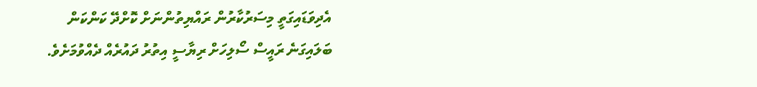އެދިވަޑައިގަތީ މިސަރުކާރުން ރައްޔިތުންނަށް ކޮށްދޭ ކަންކަން ބަލައިގަނެ ރައީސް ސޯލިހަށް ރިޔާސީ އިތުރު ދައުރެއް ދެއްވުމަށެވެ.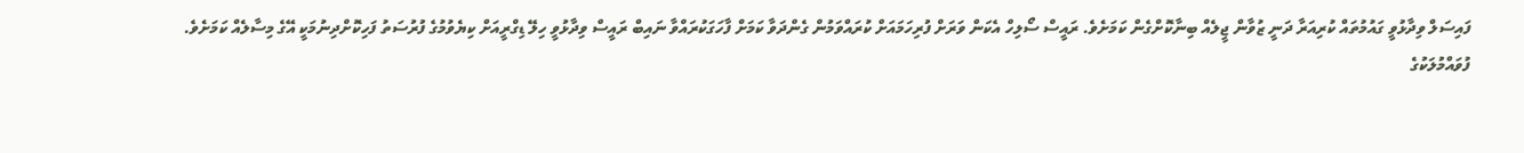ފައިސަލް ވިދާޅުވީ ގައުމުތައް ކުރިއަރާ ދަނީ ޒުވާން ޖީލެއް ބިނާކޮށްގެން ކަމަށެވެ. ރައީސް ސޯލިހް އެކަން ވަރަށް ފުރިހަމައަށް ކުރައްވަމުން ގެންދަވާ ކަމަށް ފާހަގަކުރައްވާ ނައިބް ރައީސް ވިދާޅުވީ ހިލޭ ޑިގްރީއަށް ކިޔެވުމުގެ ފުރުސަތު ފަހިކޮށްދިނުމަކީ އޭގެ މިސާލެއް ކަމަށެވެ.
ފުވައްމުލަކުގެ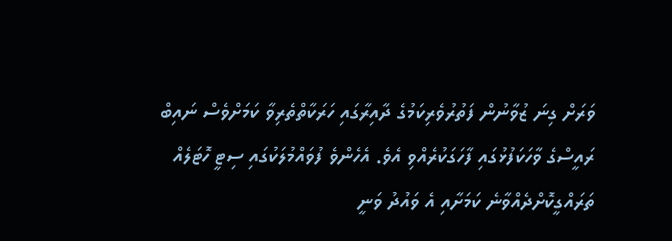ވަރަށް ގިނަ ޒުވާނުން ފަތުރުވެރިކަމުގެ ދާއިރާގައި ހަރަކާތްތެރިވާ ކަމަށްވެސް ނައިބް ރައީސްގެ ވާހަކަފުޅުގައި ފާހަގަކުރެއްވި އެވެ. އެހެންވެ ފުވައްމުލަކުގައި ސިޓީ ހޮޓަލެއް ތަރައްގީކޮށްދެއްވާނެ ކަމަށާއި އެ ވައުދު ވަނީ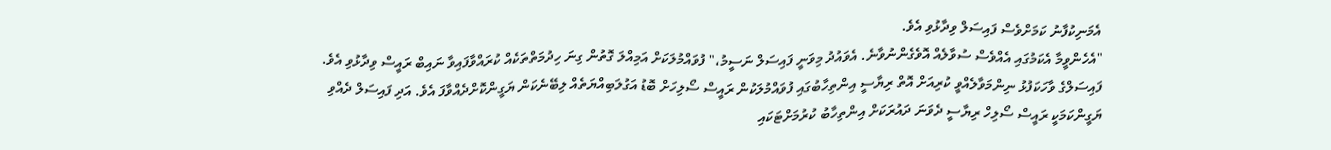އެމަނިކުފާނު ކަމަށްވެސް ފައިސަލް ވިދާޅުވި އެވެ.
"އެހެންވީމާ އެކަމުގައި އެއްވެސް ސުވާލެއް އޮވެގެންނުވާނެ. އެވައުދު މިވަނީ ފައިސަލް ނަސީމު،" ފުވައްމުލަކަށް އަމިއްލަ ގޮތުން ގިނަ ހިދުމަތްތަކެއް ކުރައްވާފައިވާ ނައިބް ރައީސް ވިދާޅުވި އެވެ.
ފައިސަލްގެ ވާހަކަފުޅު ނިންމަވާލެއްވީ ކުރިއަށް އޮތް ރިޔާސީ އިންތިހާބުގައި ފުވައްމުލަކުން ރައީސް ސޯލިހަށް ބޮޑު އަގުލަބިއްޔަތެއް ލިބޭނެކަން ޔަގީންކޮށްދެއްވާފަ އެވެ. އަދި ފައިސަލް ދެއްވި ޔަގީންކަމަކީ ރައީސް ސޯލިހް ރިޔާސީ ދެވަނަ ދައުރަކަށް އިންތިހާބު ކުރުމަށްޓަކައި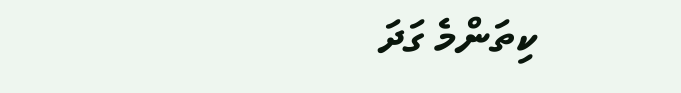ކިތަންމެ ގަދަ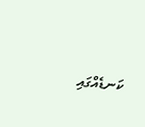ކަނޑެއްގައި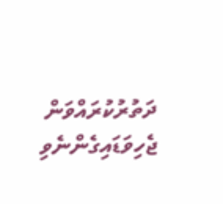ދަތުރުކުރައްވަން ޖެހިވަޑައިގެންނެވި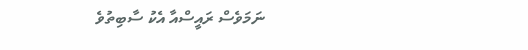ނަމަވެސް ރައީސްއާ އެކު ސާބިތުވެ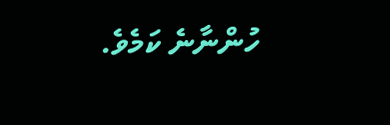ހުންނާނެ ކަމެވެ.